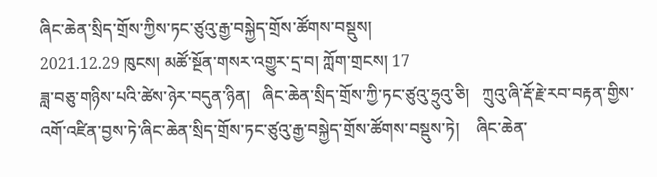ཞིང་ཆེན་སྲིད་གྲོས་ཀྱིས་ཏང་ཙུའུ་རྒྱ་བསྐྱེད་གྲོས་ཚོགས་བསྡུས།
2021.12.29 ཁུངས། མཚོ་སྔོན་གསར་འགྱུར་དྲ་བ། ཀློག་གྲངས། 17
ཟླ་བཅུ་གཉིས་པའི་ཚེས་ཉེར་བདུན་ཉིན།   ཞིང་ཆེན་སྲིད་གྲོས་ཀྱི་ཏང་ཙུའུ་ཧྲུའུ་ཅི།   ཀྲུའུ་ཞི་རྡོ་རྗེ་རབ་བརྟན་གྱིས་འགོ་འཛིན་བྱས་ཏེ་ཞིང་ཆེན་སྲིད་གྲོས་ཏང་ཙུའུ་རྒྱ་བསྐྱེད་གྲོས་ཚོགས་བསྡུས་ཏེ།    ཞིང་ཆེན་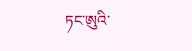ཏང་ཨུའི་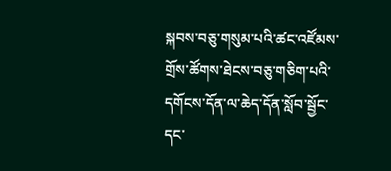སྐབས་བཅུ་གསུམ་པའི་ཚང་འཛོམས་གྲོས་ཚོགས་ཐེངས་བཅུ་གཅིག་པའི་དགོངས་དོན་ལ་ཆེད་དོན་སློབ་སྦྱོང་དང་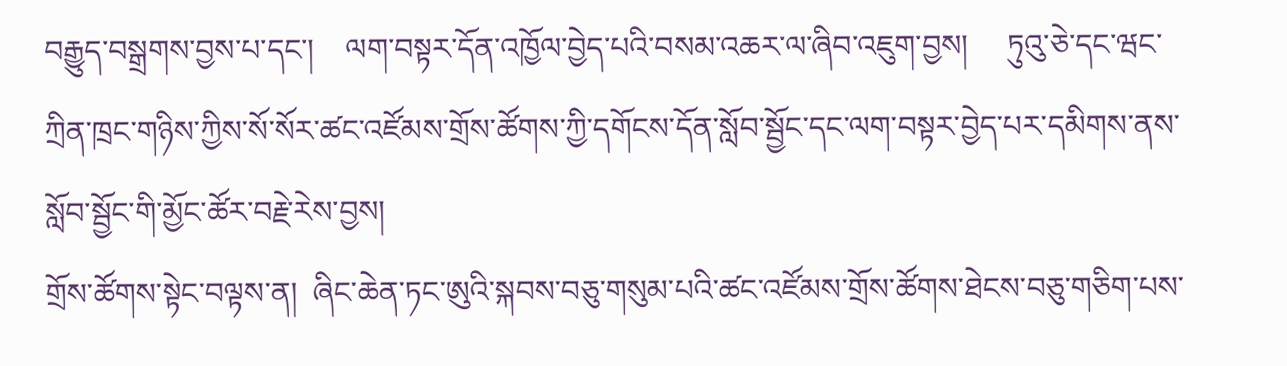བརྒྱུད་བསྒྲགས་བྱས་པ་དང་།    ལག་བསྟར་དོན་འཁྱོལ་བྱེད་པའི་བསམ་འཆར་ལ་ཞིབ་འཇུག་བྱས།     ཏུའུ་ཅེ་དང་ཝང་ཀྲིན་ཁྲང་གཉིས་ཀྱིས་སོ་སོར་ཚང་འཛོམས་གྲོས་ཚོགས་ཀྱི་དགོངས་དོན་སློབ་སྦྱོང་དང་ལག་བསྟར་བྱེད་པར་དམིགས་ནས་སློབ་སྦྱོང་གི་མྱོང་ཚོར་བརྗེ་རེས་བྱས།
གྲོས་ཚོགས་སྟེང་བལྟས་ན།  ཞིང་ཆེན་ཏང་ཨུའི་སྐབས་བཅུ་གསུམ་པའི་ཚང་འཛོམས་གྲོས་ཚོགས་ཐེངས་བཅུ་གཅིག་པས་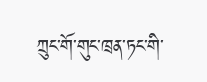ཀྲུང་གོ་གུང་ཁྲན་ཏང་གི་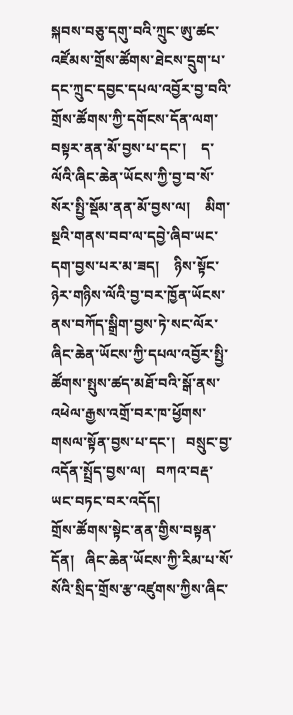སྐབས་བཅུ་དགུ་བའི་ཀྲུང་ཨུ་ཚང་འཛོམས་གྲོས་ཚོགས་ཐེངས་དྲུག་པ་དང་ཀྲུང་དབྱང་དཔལ་འབྱོར་བྱ་བའི་གྲོས་ཚོགས་ཀྱི་དགོངས་དོན་ལག་བསྟར་ནན་མོ་བྱས་པ་དང་།    ད་ལོའི་ཞིང་ཆེན་ཡོངས་ཀྱི་བྱ་བ་སོ་སོར་སྤྱི་སྡོམ་ནན་མོ་བྱས་ལ།    མིག་སྔའི་གནས་བབ་ལ་དབྱེ་ཞིབ་ཡང་དག་བྱས་པར་མ་ཟད།    ཉིས་སྟོང་ཉེར་གཉིས་ལོའི་བྱ་བར་ཁྱོན་ཡོངས་ནས་བཀོད་སྒྲིག་བྱས་ཏེ་སང་ལོར་ཞིང་ཆེན་ཡོངས་ཀྱི་དཔལ་འབྱོར་སྤྱི་ཚོགས་སྤུས་ཚད་མཐོ་བའི་སྒོ་ནས་འཕེལ་རྒྱས་འགྲོ་བར་ཁ་ཕྱོགས་གསལ་སྟོན་བྱས་པ་དང་།   བསྲུང་བྱ་འདོན་སྤྲོད་བྱས་ལ།   བཀའ་བརྡ་ཡང་བཏང་བར་འདོད།
གྲོས་ཚོགས་སྟེང་ནན་གྱིས་བསྟན་དོན།   ཞིང་ཆེན་ཡོངས་ཀྱི་རིམ་པ་སོ་སོའི་སྲིད་གྲོས་རྩ་འཛུགས་ཀྱིས་ཞིང་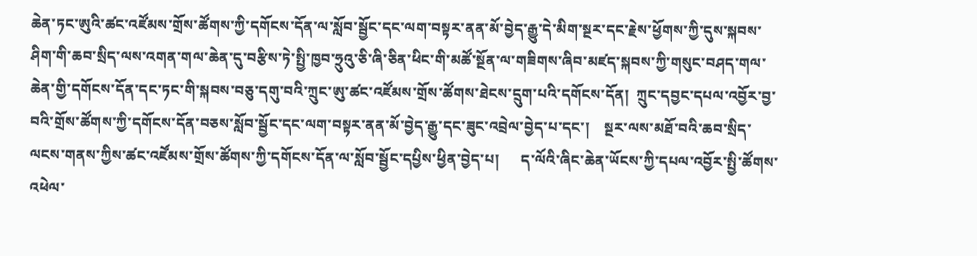ཆེན་ཏང་ཨུའི་ཚང་འཛོམས་གྲོས་ཚོགས་ཀྱི་དགོངས་དོན་ལ་སློབ་སྦྱོང་དང་ལག་བསྟར་ནན་མོ་བྱེད་རྒྱུ་དེ་མིག་སྔར་དང་རྗེས་ཕྱོགས་ཀྱི་དུས་སྐབས་ཤིག་གི་ཆབ་སྲིད་ལས་འགན་གལ་ཆེན་དུ་བརྩིས་ཏེ་སྤྱི་ཁྱབ་ཧྲུའུ་ཅི་ཞི་ཅིན་ཕིང་གི་མཚོ་སྔོན་ལ་གཟིགས་ཞིབ་མཛད་སྐབས་ཀྱི་གསུང་བཤད་གལ་ཆེན་གྱི་དགོངས་དོན་དང་ཏང་གི་སྐབས་བཅུ་དགུ་བའི་ཀྲུང་ཨུ་ཚང་འཛོམས་གྲོས་ཚོགས་ཐེངས་དྲུག་པའི་དགོངས་དོན།  ཀྲུང་དབྱང་དཔལ་འབྱོར་བྱ་བའི་གྲོས་ཚོགས་ཀྱི་དགོངས་དོན་བཅས་སློབ་སྦྱོང་དང་ལག་བསྟར་ནན་མོ་བྱེད་རྒྱུ་དང་ཟུང་འབྲེལ་བྱེད་པ་དང་།    སྔར་ལས་མཐོ་བའི་ཆབ་སྲིད་ལངས་གནས་ཀྱིས་ཚང་འཛོམས་གྲོས་ཚོགས་ཀྱི་དགོངས་དོན་ལ་སློབ་སྦྱོང་དཔྱིས་ཕྱིན་བྱེད་པ།      ད་ལོའི་ཞིང་ཆེན་ཡོངས་ཀྱི་དཔལ་འབྱོར་སྤྱི་ཚོགས་འཕེལ་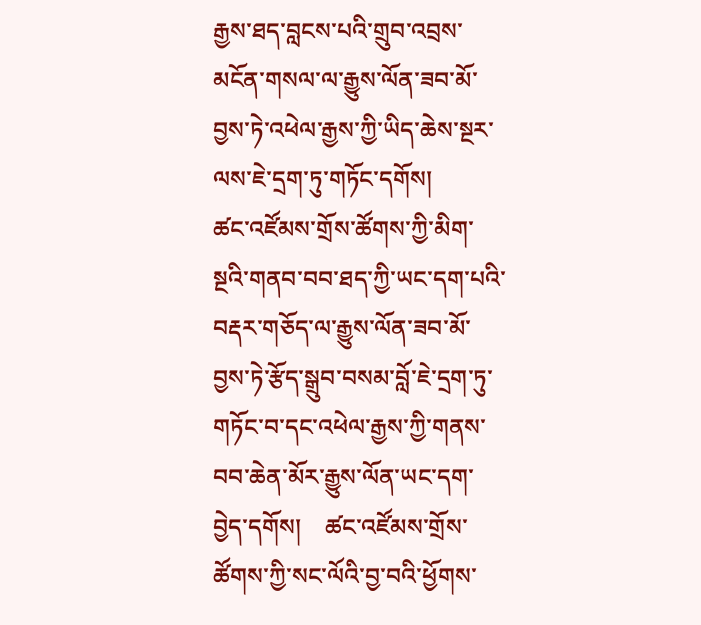རྒྱས་ཐད་བླངས་པའི་གྲུབ་འབྲས་མངོན་གསལ་ལ་རྒྱུས་ལོན་ཟབ་མོ་བྱས་ཏེ་འཕེལ་རྒྱས་ཀྱི་ཡིད་ཆེས་སྔར་ལས་ཇེ་དྲག་ཏུ་གཏོང་དགོས།
ཚང་འཛོམས་གྲོས་ཚོགས་ཀྱི་མིག་སྔའི་གནབ་བབ་ཐད་ཀྱི་ཡང་དག་པའི་བརྡར་གཅོད་ལ་རྒྱུས་ལོན་ཟབ་མོ་བྱས་ཏེ་རྩོད་སྒྲུབ་བསམ་བློ་ཇེ་དྲག་ཏུ་གཏོང་བ་དང་འཕེལ་རྒྱས་ཀྱི་གནས་བབ་ཆེན་མོར་རྒྱུས་ལོན་ཡང་དག་བྱེད་དགོས།    ཚང་འཛོམས་གྲོས་ཚོགས་ཀྱི་སང་ལོའི་བྱ་བའི་ཕྱོགས་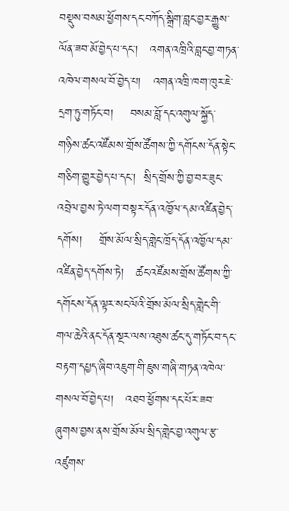བསྡུས་བསམ་ཕྱོགས་དང་བཀོད་སྒྲིག་བླང་བྱར་རྒྱུས་ལོན་ཟབ་མོ་བྱེད་པ་དང་།   འགན་འཁྲིའི་བླང་བྱ་གཏན་འཁེལ་གསལ་བོ་བྱེད་པ།   འགན་འཁྲི་ཁག་ཁུར་ཇེ་དྲག་ཏུ་གཏོང་བ།    བསམ་བློ་དང་འགུལ་སྐྱོད་གཉིས་ཚང་འཛོམས་གྲོས་ཚོགས་ཀྱི་དགོངས་དོན་སྟེང་གཅིག་གྱུར་བྱེད་པ་དང་།  སྲིད་གྲོས་ཀྱི་བྱ་བར་ཟུང་འབྲེལ་བྱས་ཏེ་ལག་བསྟར་དོན་འཁྱོལ་དམ་འཛིན་བྱེད་དགོས།    གྲོས་མོལ་སྲིད་གླེང་ཁྲོད་དོན་འཁྱོལ་དམ་འཛིན་བྱེད་དགོས་ཏེ།   ཚང་འཛོམས་གྲོས་ཚོགས་ཀྱི་དགོངས་དོན་ལྟར་སང་ལོའི་གྲོས་མོལ་སྲིད་གླེང་གི་གལ་ཆེའི་ནང་དོན་སྔར་ལས་འཐུས་ཚང་དུ་གཏོང་བ་དང་བརྟག་དཔྱད་ཞིབ་འཇུག་གི་ཇུས་གཞི་གཏན་འཁེལ་གསལ་བོ་བྱེད་པ།   འཐབ་ཕྱོགས་དང་པོར་ཟབ་ཞུགས་བྱས་ནས་གྲོས་མོལ་སྲིད་གླེང་བྱ་འགུལ་རྩ་འཛུགས་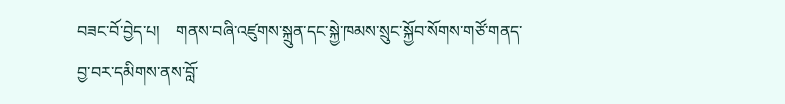བཟང་བོ་བྱེད་པ།    གནས་བཞི་འཛུགས་སྐྲུན་དང་སྐྱེ་ཁམས་སྲུང་སྐྱོབ་སོགས་གཙོ་གནད་བྱ་བར་དམིགས་ནས་བློ་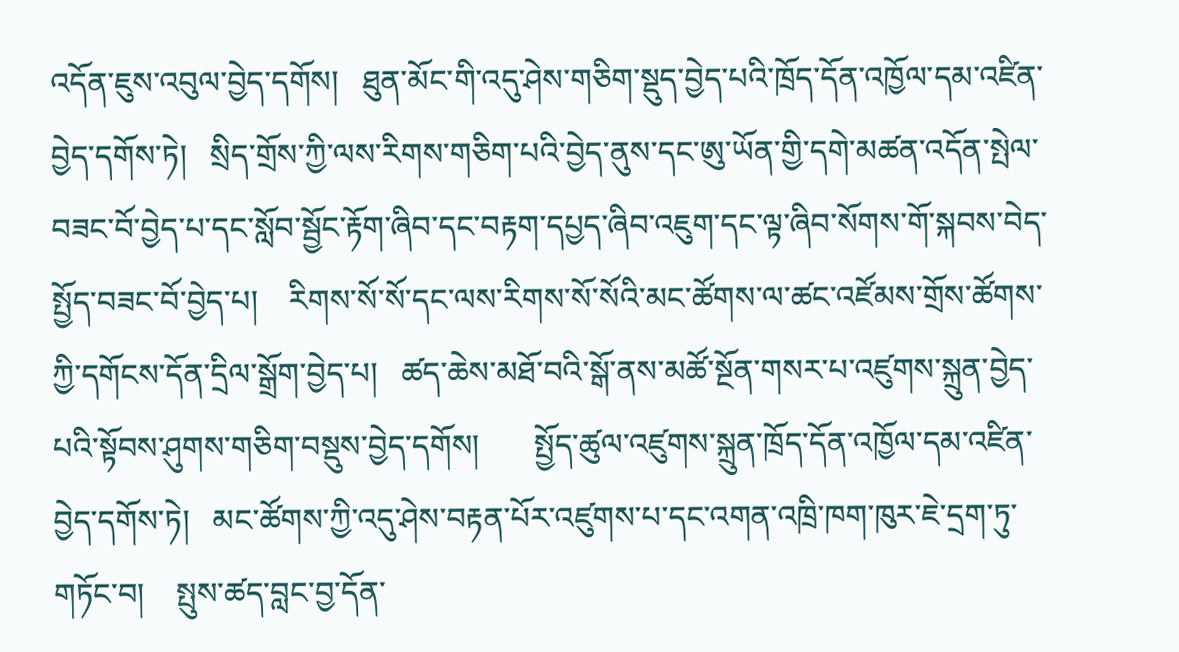འདོན་ཇུས་འབུལ་བྱེད་དགོས།   ཐུན་མོང་གི་འདུ་ཤེས་གཅིག་སྡུད་བྱེད་པའི་ཁྲོད་དོན་འཁྱོལ་དམ་འཛིན་བྱེད་དགོས་ཏེ།   སྲིད་གྲོས་ཀྱི་ལས་རིགས་གཅིག་པའི་བྱེད་ནུས་དང་ཨུ་ཡོན་གྱི་དགེ་མཚན་འདོན་སྤེལ་བཟང་བོ་བྱེད་པ་དང་སློབ་སྦྱོང་རྟོག་ཞིབ་དང་བརྟག་དཔྱད་ཞིབ་འཇུག་དང་ལྟ་ཞིབ་སོགས་གོ་སྐབས་བེད་སྤྱོད་བཟང་བོ་བྱེད་པ།    རིགས་སོ་སོ་དང་ལས་རིགས་སོ་སོའི་མང་ཚོགས་ལ་ཚང་འཛོམས་གྲོས་ཚོགས་ཀྱི་དགོངས་དོན་དྲིལ་སྒྲོག་བྱེད་པ།   ཚད་ཆེས་མཐོ་བའི་སྒོ་ནས་མཚོ་སྔོན་གསར་པ་འཛུགས་སྐྲུན་བྱེད་པའི་སྟོབས་ཤུགས་གཅིག་བསྡུས་བྱེད་དགོས།       སྤྱོད་ཚུལ་འཛུགས་སྐྲུན་ཁྲོད་དོན་འཁྱོལ་དམ་འཛིན་བྱེད་དགོས་ཏེ།   མང་ཚོགས་ཀྱི་འདུ་ཤེས་བརྟན་པོར་འཛུགས་པ་དང་འགན་འཁྲི་ཁག་ཁུར་ཇེ་དྲག་ཏུ་གཏོང་བ།    སྤུས་ཚད་བླང་བྱ་དོན་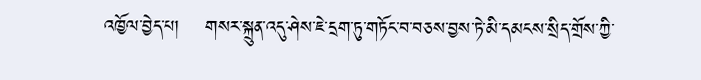འཁྱོལ་བྱེད་པ།    གསར་སྐྲུན་འདུ་ཤེས་ཇེ་དྲག་ཏུ་གཏོང་བ་བཅས་བྱས་ཏེ་མི་དམངས་སྲིད་གྲོས་ཀྱི་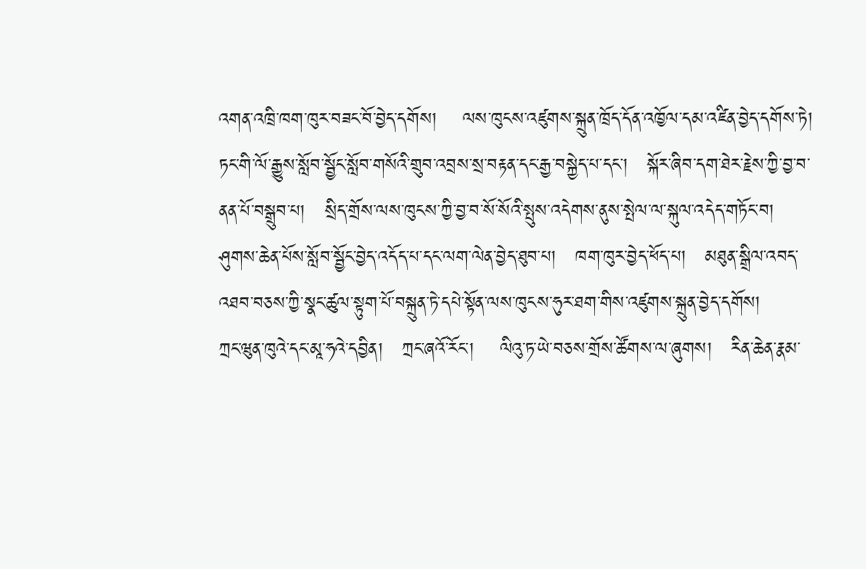འགན་འཁྲི་ཁག་ཁུར་བཟང་བོ་བྱེད་དགོས།    ལས་ཁུངས་འཛུགས་སྐྲུན་ཁྲོད་དོན་འཁྱོལ་དམ་འཛིན་བྱེད་དགོས་ཏེ།   ཏང་གི་ལོ་རྒྱུས་སློབ་སྦྱོང་སློབ་གསོའི་གྲུབ་འབྲས་སྲ་བརྟན་དང་རྒྱ་བསྐྱེད་པ་དང་།   སྐོར་ཞིབ་དག་ཐེར་རྗེས་ཀྱི་བྱ་བ་ནན་པོ་བསྒྲུབ་པ།   སྲིད་གྲོས་ལས་ཁུངས་ཀྱི་བྱ་བ་སོ་སོའི་སྤུས་འདེགས་ནུས་སྤེལ་ལ་སྐུལ་འདེད་གཏོང་བ།    ཤུགས་ཆེན་པོས་སློབ་སྦྱོང་བྱེད་འདོད་པ་དང་ལག་ལེན་བྱེད་ཐུབ་པ།   ཁག་ཁུར་བྱེད་ཕོད་པ།   མཐུན་སྒྲིལ་འབད་འཐབ་བཅས་ཀྱི་སྣང་ཚུལ་སྟུག་པོ་བསྐྲུན་ཏེ་དཔེ་སྟོན་ལས་ཁུངས་ཧུར་ཐག་གིས་འཛུགས་སྐྲུན་བྱེད་དགོས།
ཀྲང་ཝུན་ཁུའེ་དང་མཱ་ཧའེ་དབྱིན།   ཀྲང་ཞའོ་རོང་།    ལིའུ་ཏ་ཡེ་བཅས་གྲོས་ཚོགས་ལ་ཞུགས།   རིན་ཆེན་རྣམ་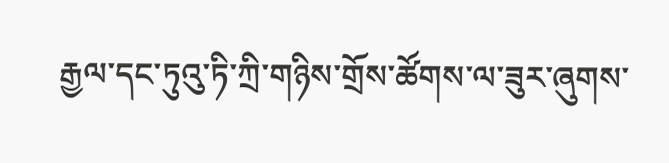རྒྱལ་དང་ཏུའུ་ཏི་ཀྲི་གཉིས་གྲོས་ཚོགས་ལ་ཟུར་ཞུགས་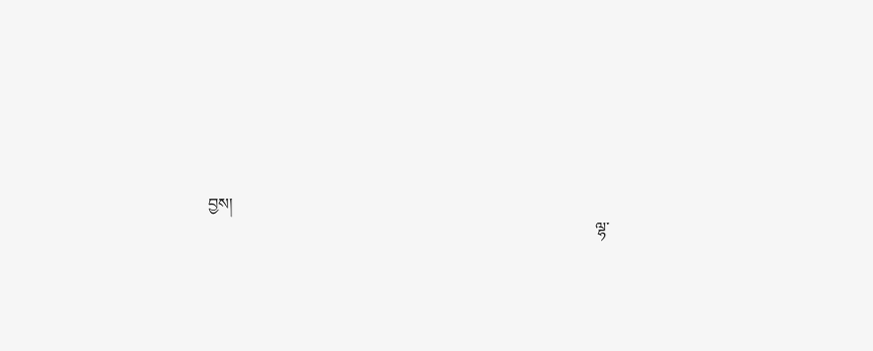བྱས།
                                                                                             ལྷ་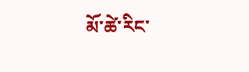མོ་ཚེ་རིང་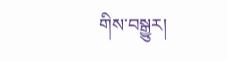གིས་བསྒྱུར།